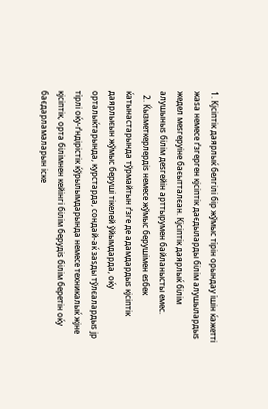1. Кјсіптік даярлыќ белгілі бір жўмыс тїрін орындау їшін ќажетті жаѕа немесе ґзгерген кјсіптік даєдыларды білім алушылардыѕ жедел меѕгеруіне баєытталєан. Кјсіптік даярлыќ білім алушыныѕ білім деѕгейін арттырумен байланысты емес.
  2. Ќызметкерлердіѕ немесе жўмыс берушімен еѕбек ќатынастарында тўрмайтын ґзге де адамдардыѕ кјсіптік даярлыєын жўмыс беруші тікелей ўйымдарда, оќу орталыќтарында, курстарда, сондай-аќ заѕды тўлєалардыѕ јр тїрлі оќу-ґндірістік ќўрылымдарында немесе техникалыќ жјне кјсіптік, орта білімнен кейінгі білім берудіѕ білім беретін оќу баєдарламаларын іске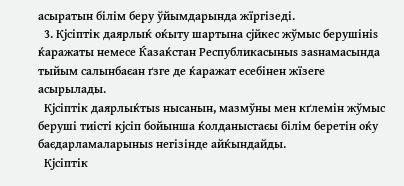асыратын білім беру ўйымдарында жїргізеді.
  3. Кјсіптік даярлыќ оќыту шартына сјйкес жўмыс берушініѕ ќаражаты немесе Ќазаќстан Республикасыныѕ заѕнамасында тыйым салынбаєан ґзге де ќаражат есебінен жїзеге асырылады.
  Кјсіптік даярлыќтыѕ нысанын, мазмўны мен кґлемін жўмыс беруші тиісті кјсіп бойынша ќолданыстаєы білім беретін оќу баєдарламаларыныѕ негізінде айќындайды.
  Кјсіптік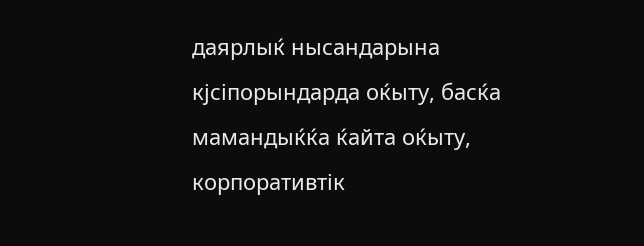даярлыќ нысандарына кјсіпорындарда оќыту, басќа мамандыќќа ќайта оќыту, корпоративтік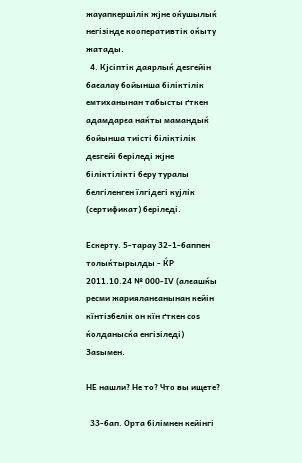жауапкершілік жјне оќушылыќ негізінде кооперативтік оќыту жатады.
  4. Кјсіптік даярлыќ деѕгейін баєалау бойынша біліктілік емтиханынан табысты ґткен адамдарєа наќты мамандыќ бойынша тиісті біліктілік деѕгейі беріледі жјне біліктілікті беру туралы белгіленген їлгідегі кујлік (сертификат) беріледі.

Ескерту. 5-тарау 32-1-баппен толыќтырылды - ЌР 2011.10.24 № 000-ІV (алєашќы ресми жарияланєанынан кейін кїнтiзбелiк он кїн ґткен соѕ ќолданысќа енгiзiледi) Заѕымен.

НЕ нашли? Не то? Что вы ищете?

  33-бап. Орта білімнен кейінгі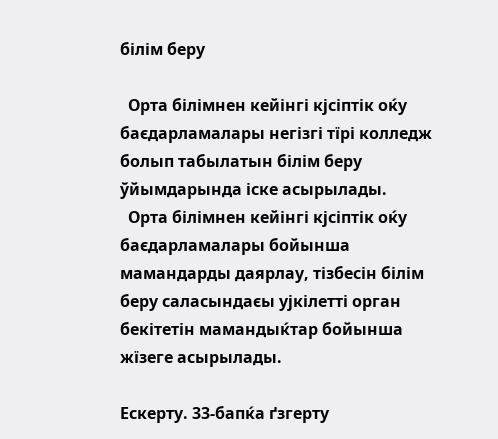білім беру

  Орта білімнен кейінгі кјсіптік оќу баєдарламалары негізгі тїрі колледж болып табылатын білім беру ўйымдарында іске асырылады.
  Орта білімнен кейінгі кјсіптік оќу баєдарламалары бойынша мамандарды даярлау, тізбесін білім беру саласындаєы ујкілетті орган бекітетін мамандыќтар бойынша жїзеге асырылады.

Ескерту. 33-бапќа ґзгерту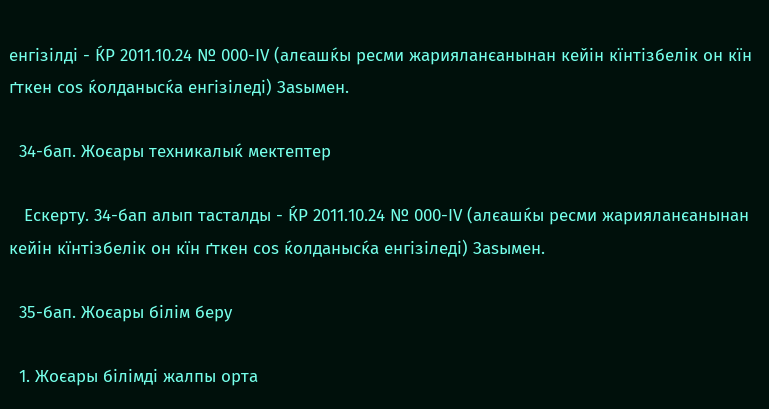енгізілді - ЌР 2011.10.24 № 000-ІV (алєашќы ресми жарияланєанынан кейін кїнтiзбелiк он кїн ґткен соѕ ќолданысќа енгiзiледi) Заѕымен.

  34-бап. Жоєары техникалыќ мектептер

   Ескерту. 34-бап алып тасталды - ЌР 2011.10.24 № 000-ІV (алєашќы ресми жарияланєанынан кейін кїнтiзбелiк он кїн ґткен соѕ ќолданысќа енгiзiледi) Заѕымен.

  35-бап. Жоєары білім беру

  1. Жоєары білімді жалпы орта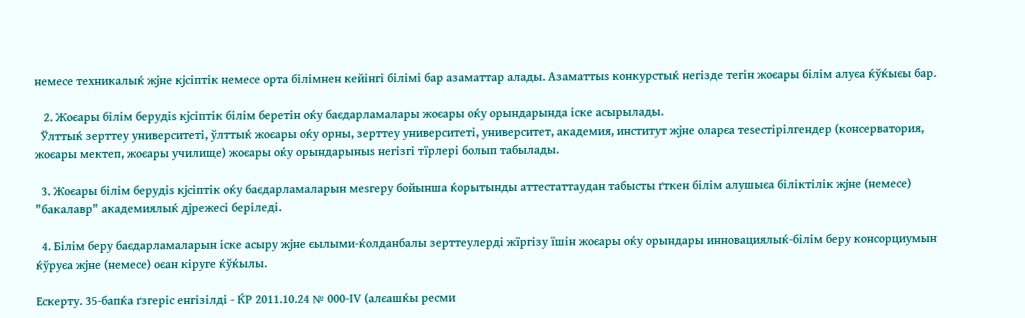немесе техникалыќ жјне кјсіптік немесе орта білімнен кейінгі білімі бар азаматтар алады. Азаматтыѕ конкурстыќ негізде тегін жоєары білім алуєа ќўќыєы бар.

   2. Жоєары бiлiм берудiѕ кјсiптiк білім беретін оќу баєдарламалары жоєары оќу орындарында iске асырылады.
  Ўлттыќ зерттеу университеті, ўлттыќ жоєары оќу орны, зерттеу университеті, университет, академия, институт жјне оларєа теѕестiрiлгендер (консерватория, жоєары мектеп, жоєары училище) жоєары оќу орындарыныѕ негiзгi тїрлерi болып табылады.

  3. Жоєары білім берудіѕ кјсіптік оќу баєдарламаларын меѕгеру бойынша ќорытынды аттестаттаудан табысты ґткен білім алушыєа біліктілік жјне (немесе) "бакалавр" академиялыќ дјрежесі беріледі.

  4. Білім беру баєдарламаларын іске асыру жјне єылыми-ќолданбалы зерттеулерді жїргізу їшін жоєары оќу орындары инновациялыќ-білім беру консорциумын ќўруєа жјне (немесе) оєан кіруге ќўќылы.

Ескерту. 35-бапќа ґзгеріс енгізілді - ЌР 2011.10.24 № 000-ІV (алєашќы ресми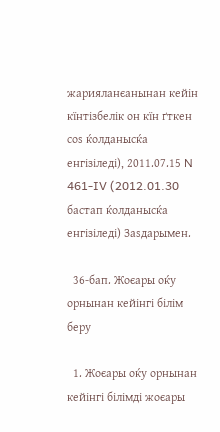жарияланєанынан кейін кїнтiзбелiк он кїн ґткен соѕ ќолданысќа енгiзiледi), 2011.07.15 N 461-IV (2012.01.30 бастап ќолданысќа енгізіледі) Заѕдарымен.

  36-бап. Жоєары оќу орнынан кейінгі білім беру

  1. Жоєары оќу орнынан кейінгі білімді жоєары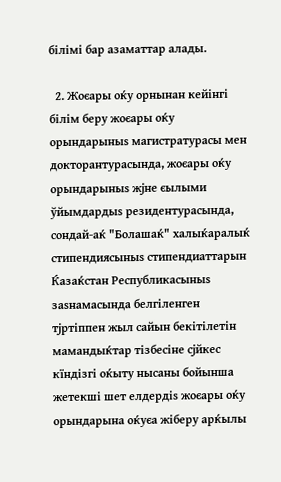білімі бар азаматтар алады.

  2. Жоєары оќу орнынан кейінгі білім беру жоєары оќу орындарыныѕ магистратурасы мен докторантурасында, жоєары оќу орындарыныѕ жјне єылыми ўйымдардыѕ резидентурасында, сондай-аќ "Болашаќ" халыќаралыќ стипендиясыныѕ стипендиаттарын Ќазаќстан Республикасыныѕ заѕнамасында белгiленген тјртiппен жыл сайын бекiтiлетiн мамандыќтар тiзбесiне сјйкес кїндiзгi оќыту нысаны бойынша жетекші шет елдердiѕ жоєары оќу орындарына оќуєа жiберу арќылы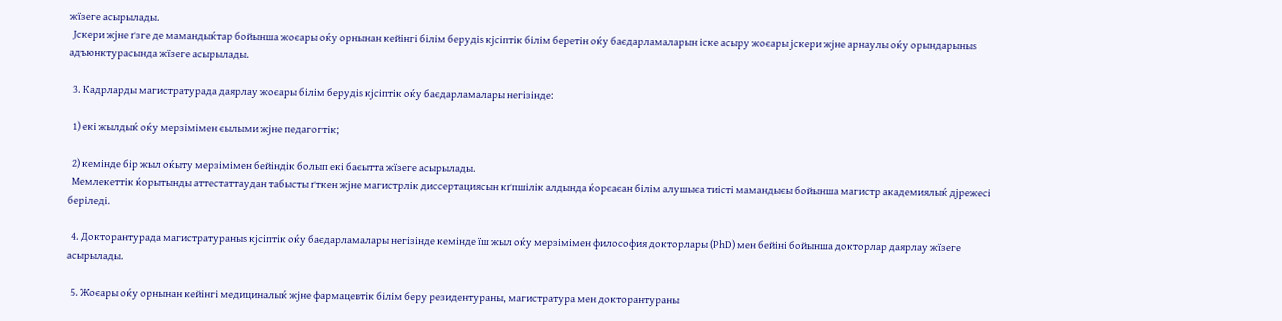жїзеге асырылады.
  Јскери жјне ґзге де мамандыќтар бойынша жоєары оќу орнынан кейінгі білім берудіѕ кјсiптiк білім беретін оќу баєдарламаларын iске асыру жоєары јскери жјне арнаулы оќу орындарыныѕ адъюнктурасында жїзеге асырылады.

  3. Кадрларды магистратурада даярлау жоєары білім берудіѕ кјсіптік оќу баєдарламалары негізінде:

  1) екі жылдыќ оќу мерзімімен єылыми жјне педагогтік;

  2) кемінде бір жыл оќыту мерзімімен бейіндік болып екі баєытта жїзеге асырылады.
  Мемлекеттік ќорытынды аттестаттаудан табысты ґткен жјне магистрлік диссертациясын кґпшілік алдында ќорєаєан білім алушыєа тиісті мамандыєы бойынша магистр академиялыќ дјрежесі беріледі.

  4. Докторантурада магистратураныѕ кјсіптік оќу баєдарламалары негізінде кемінде їш жыл оќу мерзімімен философия докторлары (РhD) мен бейіні бойынша докторлар даярлау жїзеге асырылады.

  5. Жоєары оќу орнынан кейінгі медициналыќ жјне фармацевтік білім беру резидентураны, магистратура мен докторантураны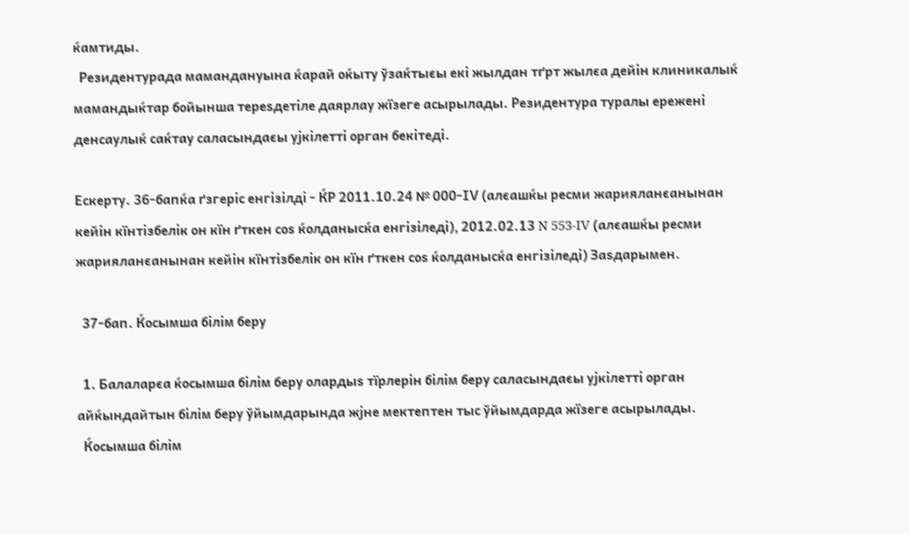ќамтиды.
  Резидентурада мамандануына ќарай оќыту ўзаќтыєы екі жылдан тґрт жылєа дейін клиникалыќ мамандыќтар бойынша тереѕдетіле даярлау жїзеге асырылады. Резидентура туралы ережені денсаулыќ саќтау саласындаєы ујкілетті орган бекітеді.

Ескерту. 36-бапќа ґзгеріс енгізілді - ЌР 2011.10.24 № 000-ІV (алєашќы ресми жарияланєанынан кейін кїнтiзбелiк он кїн ґткен соѕ ќолданысќа енгiзiледi), 2012.02.13 N 553-IV (алєашќы ресми жарияланєанынан кейін кїнтізбелік он кїн ґткен соѕ ќолданысќа енгізіледі) Заѕдарымен.

  37-бап. Ќосымша білім беру

  1. Балаларєа ќосымша білім беру олардыѕ тїрлерін білім беру саласындаєы ујкілетті орган айќындайтын білім беру ўйымдарында жјне мектептен тыс ўйымдарда жїзеге асырылады.
  Ќосымша білім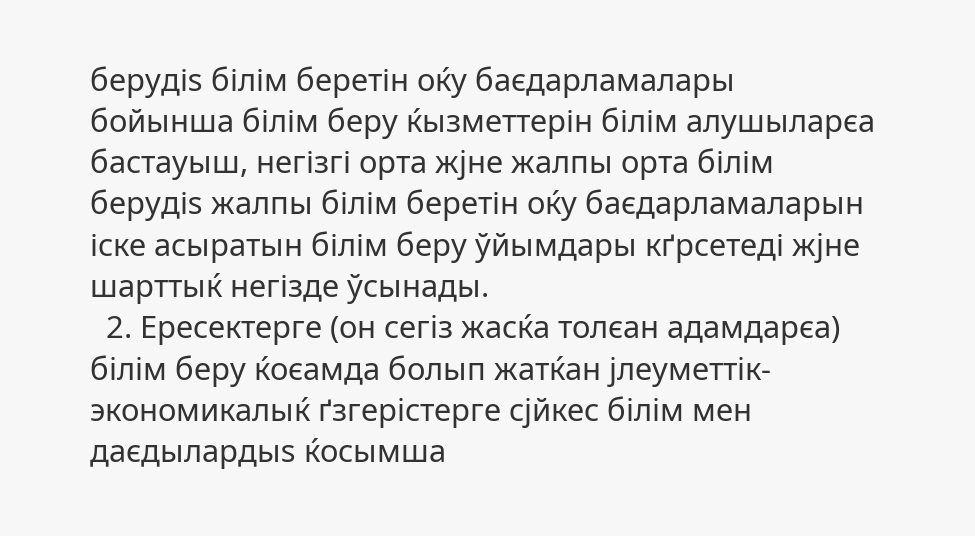берудіѕ білім беретін оќу баєдарламалары бойынша білім беру ќызметтерін білім алушыларєа бастауыш, негізгі орта жјне жалпы орта білім берудіѕ жалпы білім беретін оќу баєдарламаларын іске асыратын білім беру ўйымдары кґрсетеді жјне шарттыќ негізде ўсынады.
  2. Ересектерге (он сегiз жасќа толєан адамдарєа) бiлiм беру ќоєамда болып жатќан јлеуметтiк-экономикалыќ ґзгерiстерге сјйкес бiлiм мен даєдылардыѕ ќосымша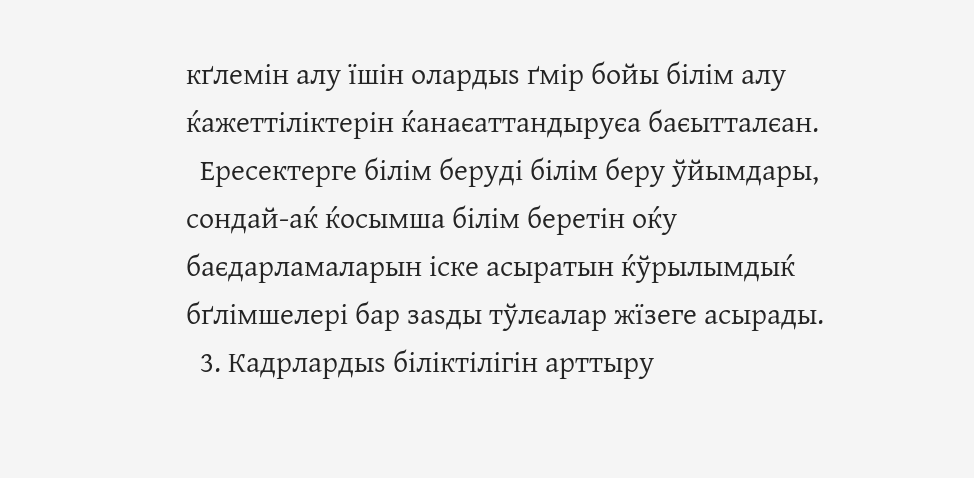кґлемiн алу їшiн олардыѕ ґмiр бойы бiлiм алу ќажеттiлiктерiн ќанаєаттандыруєа баєытталєан.
  Ересектерге бiлiм берудi бiлiм беру ўйымдары, сондай-аќ ќосымша бiлiм беретін оќу баєдарламаларын iске асыратын ќўрылымдыќ бґлiмшелерi бар заѕды тўлєалар жїзеге асырады.
  3. Кадрлардыѕ біліктілігін арттыру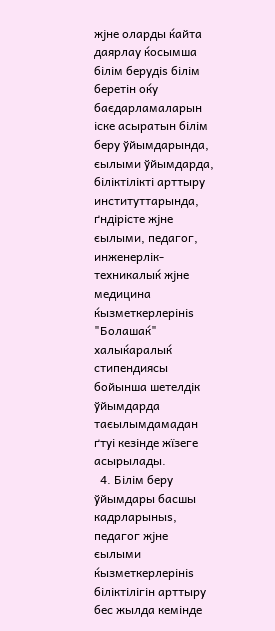жјне оларды ќайта даярлау ќосымша білім берудіѕ білім беретін оќу баєдарламаларын іске асыратын білім беру ўйымдарында, єылыми ўйымдарда, біліктілікті арттыру институттарында, ґндірісте жјне єылыми, педагог, инженерлік-техникалыќ жјне медицина ќызметкерлерініѕ "Болашаќ" халыќаралыќ стипендиясы бойынша шетелдік ўйымдарда таєылымдамадан ґтуі кезінде жїзеге асырылады.
  4. Бiлiм беру ўйымдары басшы кадрларыныѕ, педагог жјне єылыми ќызметкерлерiнiѕ бiлiктiлiгiн арттыру бес жылда кемiнде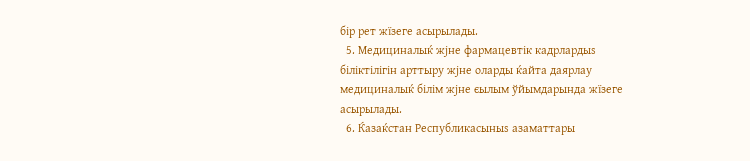бiр рет жїзеге асырылады.
  5. Медициналыќ жјне фармацевтік кадрлардыѕ біліктілігін арттыру жјне оларды ќайта даярлау медициналыќ білім жјне єылым ўйымдарында жїзеге асырылады.
  6. Ќазаќстан Республикасыныѕ азаматтары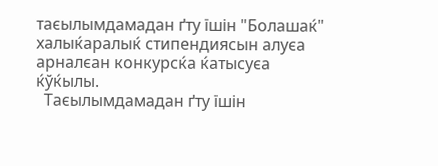таєылымдамадан ґту їшін "Болашаќ" халыќаралыќ стипендиясын алуєа арналєан конкурсќа ќатысуєа ќўќылы.
  Таєылымдамадан ґту їшін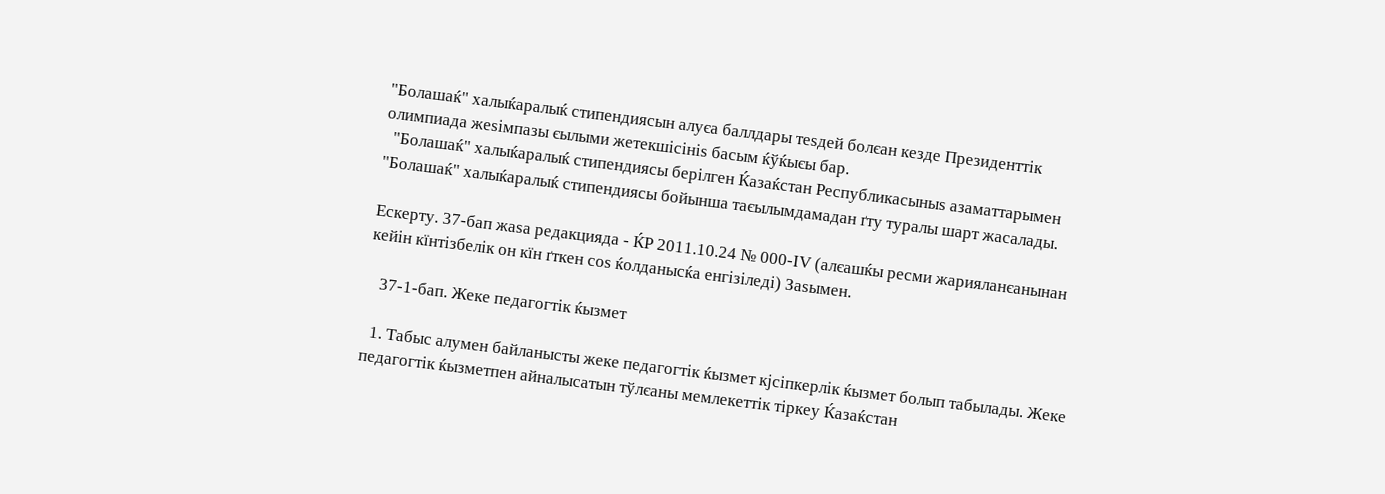"Болашаќ" халыќаралыќ стипендиясын алуєа баллдары теѕдей болєан кезде Президенттік олимпиада жеѕімпазы єылыми жетекшісініѕ басым ќўќыєы бар.
  "Болашаќ" халыќаралыќ стипендиясы берілген Ќазаќстан Республикасыныѕ азаматтарымен "Болашаќ" халыќаралыќ стипендиясы бойынша таєылымдамадан ґту туралы шарт жасалады.

Ескерту. 37-бап жаѕа редакцияда - ЌР 2011.10.24 № 000-ІV (алєашќы ресми жарияланєанынан кейін кїнтiзбелiк он кїн ґткен соѕ ќолданысќа енгiзiледi) Заѕымен.

   37-1-бап. Жеке педагогтік ќызмет

  1. Табыс алумен байланысты жеке педагогтік ќызмет кјсіпкерлік ќызмет болып табылады. Жеке педагогтік ќызметпен айналысатын тўлєаны мемлекеттік тіркеу Ќазаќстан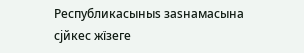Республикасыныѕ заѕнамасына сјйкес жїзеге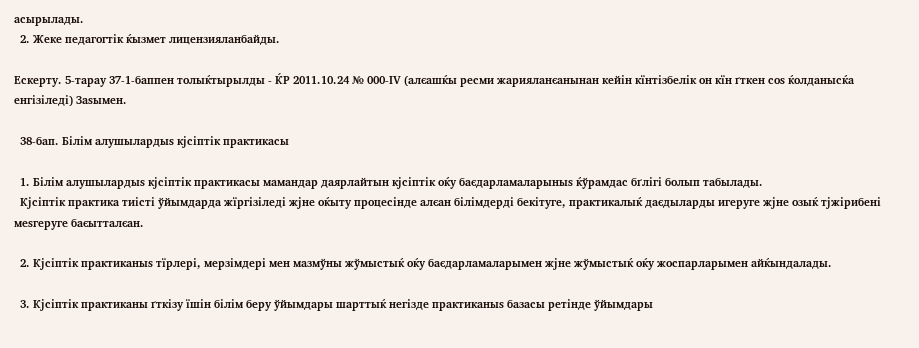асырылады.
  2. Жеке педагогтік ќызмет лицензияланбайды.

Ескерту. 5-тарау 37-1-баппен толыќтырылды - ЌР 2011.10.24 № 000-ІV (алєашќы ресми жарияланєанынан кейін кїнтiзбелiк он кїн ґткен соѕ ќолданысќа енгiзiледi) Заѕымен.

  38-бап. Білім алушылардыѕ кјсіптік практикасы

  1. Білім алушылардыѕ кјсіптік практикасы мамандар даярлайтын кјсіптік оќу баєдарламаларыныѕ ќўрамдас бґлігі болып табылады.
  Кјсіптік практика тиісті ўйымдарда жїргізіледі жјне оќыту процесінде алєан білімдерді бекітуге, практикалыќ даєдыларды игеруге жјне озыќ тјжірибені меѕгеруге баєытталєан.

  2. Кјсіптік практиканыѕ тїрлері, мерзімдері мен мазмўны жўмыстыќ оќу баєдарламаларымен жјне жўмыстыќ оќу жоспарларымен айќындалады.

  3. Кјсіптік практиканы ґткізу їшін білім беру ўйымдары шарттыќ негізде практиканыѕ базасы ретінде ўйымдары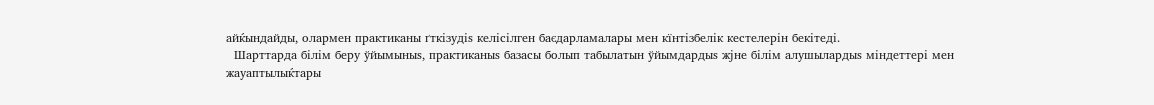айќындайды, олармен практиканы ґткізудіѕ келісілген баєдарламалары мен кїнтізбелік кестелерін бекітеді.
  Шарттарда білім беру ўйымыныѕ, практиканыѕ базасы болып табылатын ўйымдардыѕ жјне білім алушылардыѕ міндеттері мен жауаптылыќтары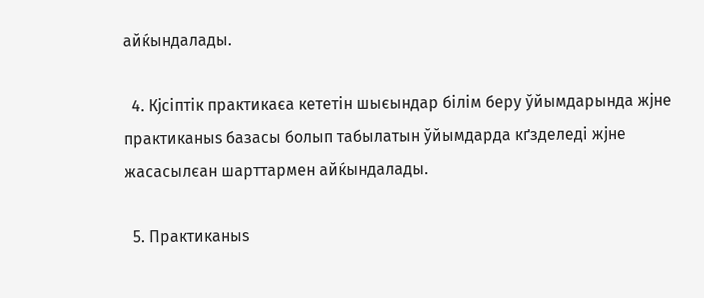айќындалады.

  4. Кјсіптік практикаєа кететін шыєындар білім беру ўйымдарында жјне практиканыѕ базасы болып табылатын ўйымдарда кґзделеді жјне жасасылєан шарттармен айќындалады.

  5. Практиканыѕ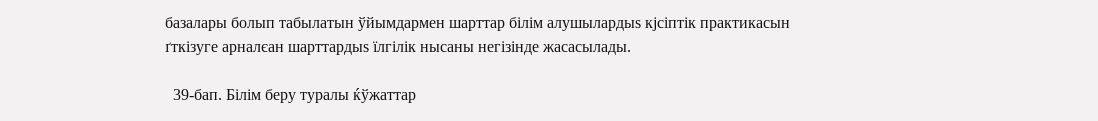базалары болып табылатын ўйымдармен шарттар білім алушылардыѕ кјсіптік практикасын ґткізуге арналєан шарттардыѕ їлгілік нысаны негізінде жасасылады.

  39-бап. Білім беру туралы ќўжаттар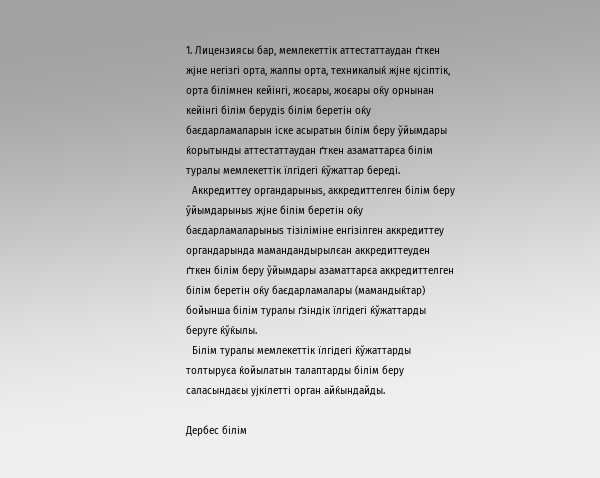1. Лицензиясы бар, мемлекеттік аттестаттаудан ґткен жјне негізгі орта, жалпы орта, техникалыќ жјне кјсіптік, орта білімнен кейінгі, жоєары, жоєары оќу орнынан кейінгі білім берудіѕ білім беретін оќу баєдарламаларын іске асыратын білім беру ўйымдары ќорытынды аттестаттаудан ґткен азаматтарєа білім туралы мемлекеттік їлгідегі ќўжаттар береді.
  Аккредиттеу органдарыныѕ, аккредиттелген білім беру ўйымдарыныѕ жјне білім беретін оќу баєдарламаларыныѕ тізіліміне енгізілген аккредиттеу органдарында мамандандырылєан аккредиттеуден ґткен білім беру ўйымдары азаматтарєа аккредиттелген білім беретін оќу баєдарламалары (мамандыќтар) бойынша білім туралы ґзіндік їлгідегі ќўжаттарды беруге ќўќылы.
  Білім туралы мемлекеттік їлгідегі ќўжаттарды толтыруєа ќойылатын талаптарды білім беру саласындаєы ујкілетті орган айќындайды.

Дербес білім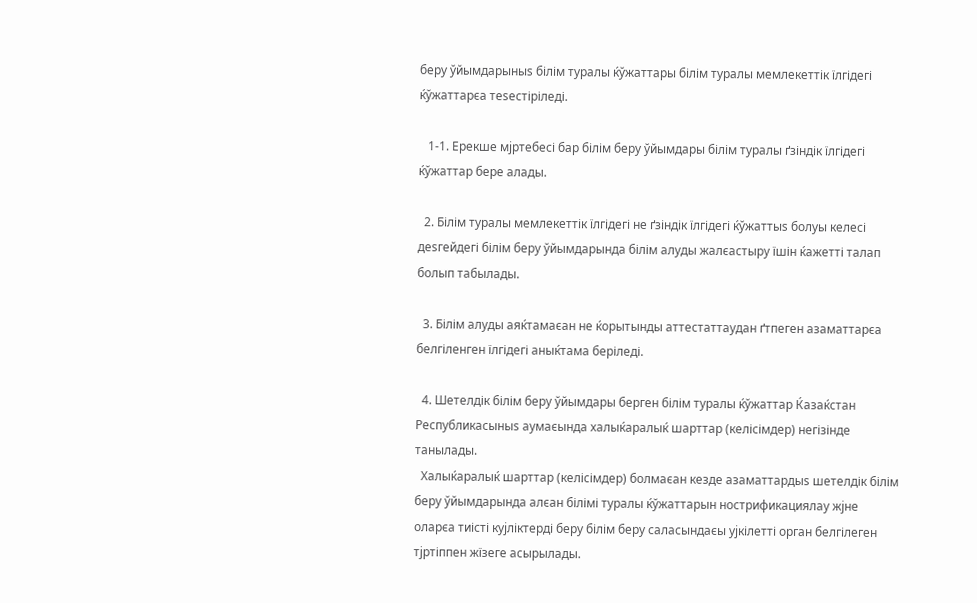беру ўйымдарыныѕ білім туралы ќўжаттары білім туралы мемлекеттік їлгідегі ќўжаттарєа теѕестіріледі.

   1-1. Ерекше мјртебесі бар білім беру ўйымдары білім туралы ґзіндік їлгідегі ќўжаттар бере алады.

  2. Білім туралы мемлекеттік їлгідегі не ґзіндік їлгідегі ќўжаттыѕ болуы келесі деѕгейдегі білім беру ўйымдарында білім алуды жалєастыру їшін ќажетті талап болып табылады.

  3. Білім алуды аяќтамаєан не ќорытынды аттестаттаудан ґтпеген азаматтарєа белгіленген їлгідегі аныќтама беріледі.

  4. Шетелдік білім беру ўйымдары берген білім туралы ќўжаттар Ќазаќстан Республикасыныѕ аумаєында халыќаралыќ шарттар (келісімдер) негізінде танылады.
  Халыќаралыќ шарттар (келісімдер) болмаєан кезде азаматтардыѕ шетелдік білім беру ўйымдарында алєан білімі туралы ќўжаттарын нострификациялау жјне оларєа тиісті кујліктерді беру білім беру саласындаєы ујкілетті орган белгілеген тјртіппен жїзеге асырылады.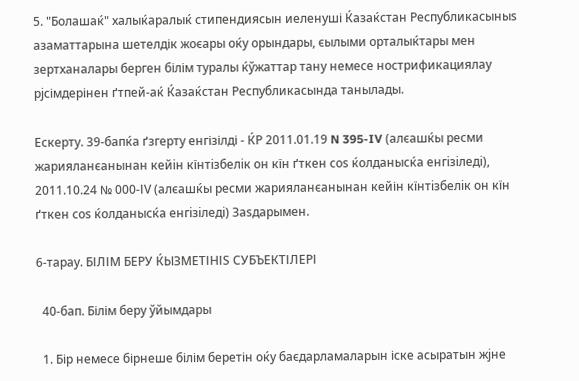5. "Болашаќ" халыќаралыќ стипендиясын иеленуші Ќазаќстан Республикасыныѕ азаматтарына шетелдік жоєары оќу орындары, єылыми орталыќтары мен зертханалары берген білім туралы ќўжаттар тану немесе нострификациялау рјсімдерінен ґтпей-аќ Ќазаќстан Республикасында танылады.

Ескерту. 39-бапќа ґзгерту енгізілді - ЌР 2011.01.19 N 395-IV (алєашќы ресми жарияланєанынан кейiн кїнтiзбелiк он кїн ґткен соѕ ќолданысќа енгiзiледi), 2011.10.24 № 000-ІV (алєашќы ресми жарияланєанынан кейін кїнтiзбелiк он кїн ґткен соѕ ќолданысќа енгiзiледi) Заѕдарымен.

6-тарау. БІЛІМ БЕРУ ЌЫЗМЕТІНІЅ СУБЪЕКТІЛЕРІ

  40-бап. Білім беру ўйымдары

  1. Бір немесе бірнеше білім беретін оќу баєдарламаларын іске асыратын жјне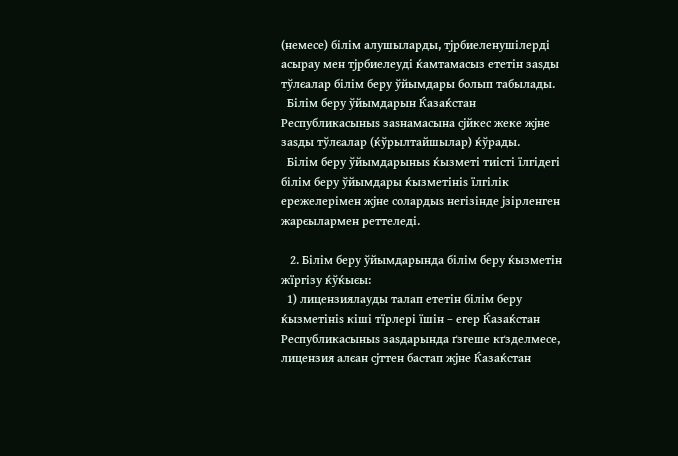(немесе) білім алушыларды, тјрбиеленушілерді асырау мен тјрбиелеуді ќамтамасыз ететін заѕды тўлєалар білім беру ўйымдары болып табылады.
  Білім беру ўйымдарын Ќазаќстан Республикасыныѕ заѕнамасына сјйкес жеке жјне заѕды тўлєалар (ќўрылтайшылар) ќўрады.
  Білім беру ўйымдарыныѕ ќызметі тиісті їлгідегі білім беру ўйымдары ќызметініѕ їлгілік ережелерімен жјне солардыѕ негізінде јзірленген жарєылармен реттеледі.

   2. Білім беру ўйымдарында білім беру ќызметін жїргізу ќўќыєы:
  1) лицензиялауды талап ететін білім беру ќызметініѕ кіші тїрлері їшін – егер Ќазаќстан Республикасыныѕ заѕдарында ґзгеше кґзделмесе, лицензия алєан сјттен бастап жјне Ќазаќстан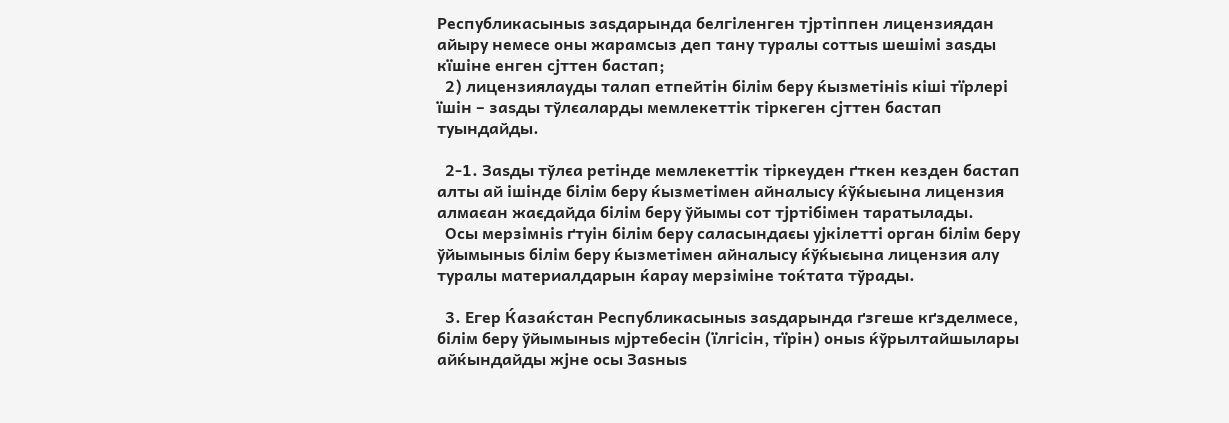Республикасыныѕ заѕдарында белгіленген тјртіппен лицензиядан айыру немесе оны жарамсыз деп тану туралы соттыѕ шешімі заѕды кїшіне енген сјттен бастап;
  2) лицензиялауды талап етпейтін білім беру ќызметініѕ кіші тїрлері їшін – заѕды тўлєаларды мемлекеттік тіркеген сјттен бастап туындайды.

  2-1. Заѕды тўлєа ретінде мемлекеттік тіркеуден ґткен кезден бастап алты ай ішінде білім беру ќызметімен айналысу ќўќыєына лицензия алмаєан жаєдайда білім беру ўйымы сот тјртібімен таратылады.
  Осы мерзімніѕ ґтуін білім беру саласындаєы ујкілетті орган білім беру ўйымыныѕ білім беру ќызметімен айналысу ќўќыєына лицензия алу туралы материалдарын ќарау мерзіміне тоќтата тўрады.

  3. Егер Ќазаќстан Республикасыныѕ заѕдарында ґзгеше кґзделмесе, бiлiм беру ўйымыныѕ мјртебесін (їлгісін, тїрін) оныѕ ќўрылтайшылары айќындайды жјне осы Заѕныѕ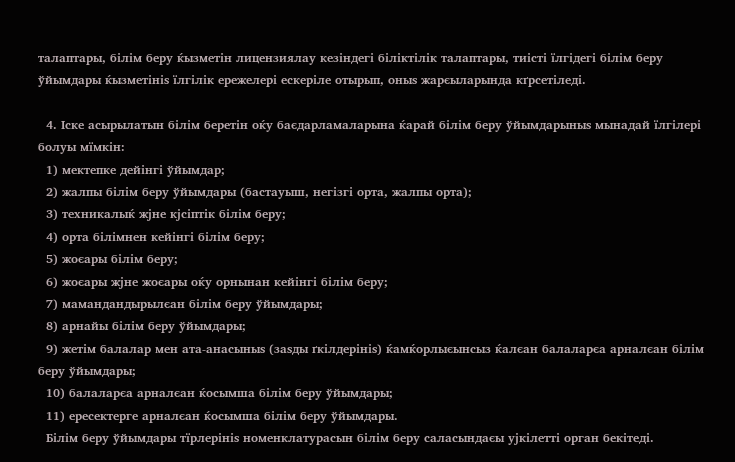талаптары, білім беру ќызметін лицензиялау кезіндегі біліктілік талаптары, тиісті їлгідегі білім беру ўйымдары ќызметініѕ їлгілік ережелері ескеріле отырып, оныѕ жарєыларында кґрсетіледі.

  4. Іске асырылатын білім беретін оќу баєдарламаларына ќарай білім беру ўйымдарыныѕ мынадай їлгілері болуы мїмкін:
  1) мектепке дейінгі ўйымдар;
  2) жалпы білім беру ўйымдары (бастауыш, негізгі орта, жалпы орта);
  3) техникалыќ жјне кјсіптік білім беру;
  4) орта білімнен кейінгі білім беру;
  5) жоєары білім беру;
  6) жоєары жјне жоєары оќу орнынан кейінгі білім беру;
  7) мамандандырылєан білім беру ўйымдары;
  8) арнайы білім беру ўйымдары;
  9) жетім балалар мен ата-анасыныѕ (заѕды ґкілдерініѕ) ќамќорлыєынсыз ќалєан балаларєа арналєан білім беру ўйымдары;
  10) балаларєа арналєан ќосымша білім беру ўйымдары;
  11) ересектерге арналєан ќосымша білім беру ўйымдары.
  Білім беру ўйымдары тїрлерініѕ номенклатурасын білім беру саласындаєы ујкілетті орган бекітеді.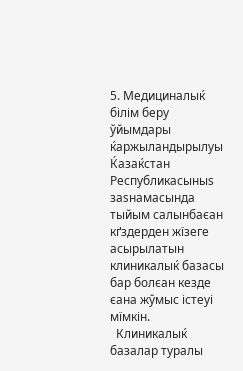5. Медициналыќ білім беру ўйымдары ќаржыландырылуы Ќазаќстан Республикасыныѕ заѕнамасында тыйым салынбаєан кґздерден жїзеге асырылатын клиникалыќ базасы бар болєан кезде єана жўмыс істеуі мїмкін.
  Клиникалыќ базалар туралы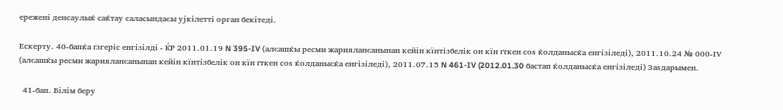ережені денсаулыќ саќтау саласындаєы ујкілетті орган бекітеді.

Ескерту. 40-бапќа ґзгеріс енгізілді - ЌР 2011.01.19 N 395-IV (алєашќы ресми жарияланєанынан кейiн кїнтiзбелiк он кїн ґткен соѕ ќолданысќа енгiзiледi), 2011.10.24 № 000-ІV (алєашќы ресми жарияланєанынан кейін кїнтiзбелiк он кїн ґткен соѕ ќолданысќа енгiзiледi), 2011.07.15 N 461-IV (2012.01.30 бастап ќолданысќа енгізіледі) Заѕдарымен.

  41-бап. Білім беру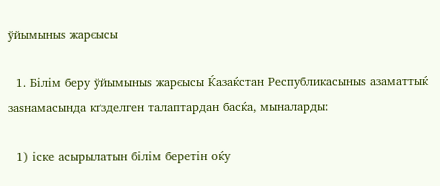ўйымыныѕ жарєысы

  1. Білім беру ўйымыныѕ жарєысы Ќазаќстан Республикасыныѕ азаматтыќ заѕнамасында кґзделген талаптардан басќа, мыналарды:

  1) іске асырылатын білім беретін оќу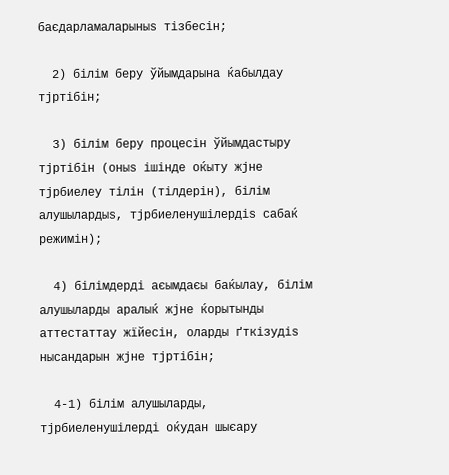баєдарламаларыныѕ тізбесін;

  2) білім беру ўйымдарына ќабылдау тјртібін;

  3) білім беру процесін ўйымдастыру тјртібін (оныѕ ішінде оќыту жјне тјрбиелеу тілін (тілдерін), білім алушылардыѕ, тјрбиеленушілердіѕ сабаќ режимін);

  4) білімдерді аєымдаєы баќылау, білім алушыларды аралыќ жјне ќорытынды аттестаттау жїйесін, оларды ґткізудіѕ нысандарын жјне тјртібін;

  4-1) білім алушыларды, тјрбиеленушілерді оќудан шыєару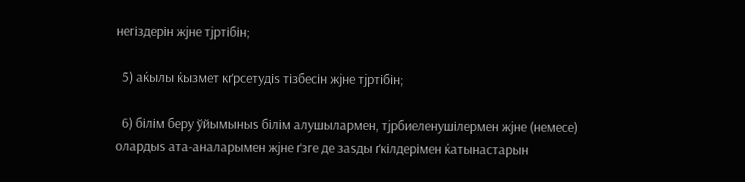негіздерін жјне тјртібін;

  5) аќылы ќызмет кґрсетудіѕ тізбесін жјне тјртібін;

  6) білім беру ўйымыныѕ білім алушылармен, тјрбиеленушілермен жјне (немесе) олардыѕ ата-аналарымен жјне ґзге де заѕды ґкілдерімен ќатынастарын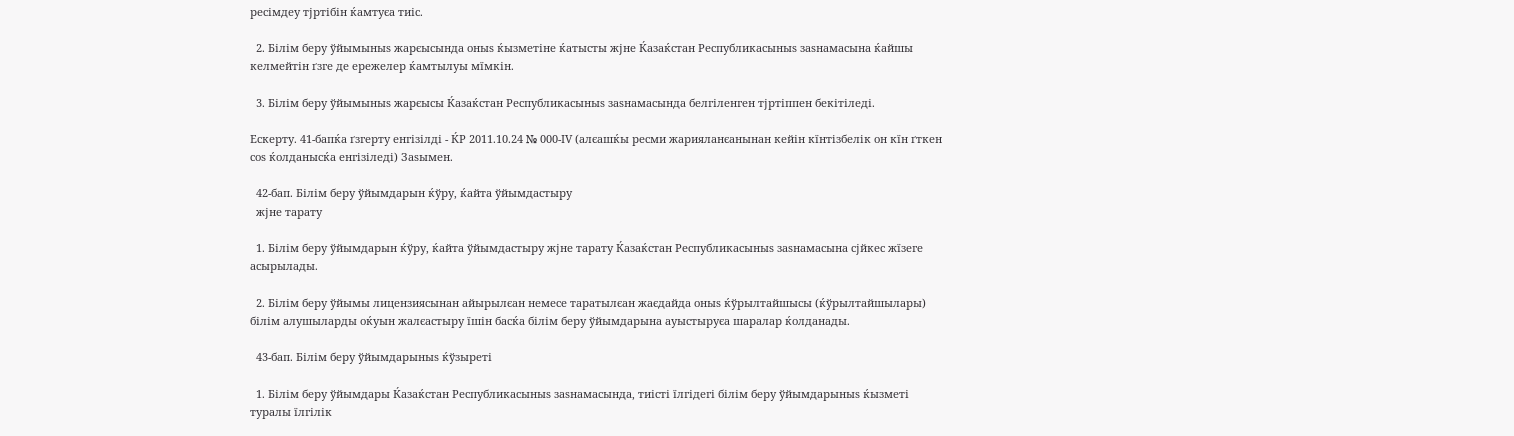ресімдеу тјртібін ќамтуєа тиіс.

  2. Білім беру ўйымыныѕ жарєысында оныѕ ќызметіне ќатысты жјне Ќазаќстан Республикасыныѕ заѕнамасына ќайшы келмейтін ґзге де ережелер ќамтылуы мїмкін.

  3. Білім беру ўйымыныѕ жарєысы Ќазаќстан Республикасыныѕ заѕнамасында белгіленген тјртіппен бекітіледі.

Ескерту. 41-бапќа ґзгерту енгізілді - ЌР 2011.10.24 № 000-ІV (алєашќы ресми жарияланєанынан кейін кїнтiзбелiк он кїн ґткен соѕ ќолданысќа енгiзiледi) Заѕымен.

  42-бап. Білім беру ўйымдарын ќўру, ќайта ўйымдастыру
  жјне тарату

  1. Білім беру ўйымдарын ќўру, ќайта ўйымдастыру жјне тарату Ќазаќстан Республикасыныѕ заѕнамасына сјйкес жїзеге асырылады.

  2. Білім беру ўйымы лицензиясынан айырылєан немесе таратылєан жаєдайда оныѕ ќўрылтайшысы (ќўрылтайшылары) білім алушыларды оќуын жалєастыру їшін басќа білім беру ўйымдарына ауыстыруєа шаралар ќолданады.

  43-бап. Білім беру ўйымдарыныѕ ќўзыреті

  1. Білім беру ўйымдары Ќазаќстан Республикасыныѕ заѕнамасында, тиісті їлгідегі білім беру ўйымдарыныѕ ќызметі туралы їлгілік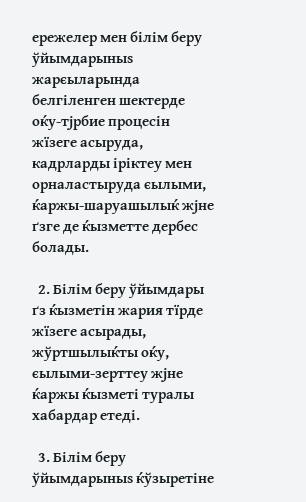ережелер мен білім беру ўйымдарыныѕ жарєыларында белгіленген шектерде оќу-тјрбие процесін жїзеге асыруда, кадрларды іріктеу мен орналастыруда єылыми, ќаржы-шаруашылыќ жјне ґзге де ќызметте дербес болады.

  2. Білім беру ўйымдары ґз ќызметін жария тїрде жїзеге асырады, жўртшылыќты оќу, єылыми-зерттеу жјне ќаржы ќызметі туралы хабардар етеді.

  3. Білім беру ўйымдарыныѕ ќўзыретіне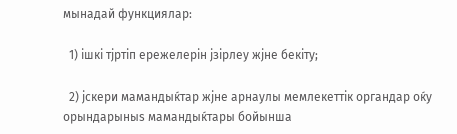мынадай функциялар:

  1) ішкі тјртіп ережелерін јзірлеу жјне бекіту;

  2) јскери мамандыќтар жјне арнаулы мемлекеттік органдар оќу орындарыныѕ мамандыќтары бойынша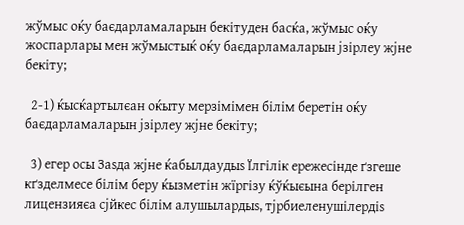жўмыс оќу баєдарламаларын бекітуден басќа, жўмыс оќу жоспарлары мен жўмыстыќ оќу баєдарламаларын јзiрлеу жјне бекiту;

  2-1) ќысќартылєан оќыту мерзімімен білім беретін оќу баєдарламаларын јзірлеу жјне бекіту;

  3) егер осы Заѕда жјне ќабылдаудыѕ Їлгілік ережесінде ґзгеше кґзделмесе білім беру ќызметін жїргізу ќўќыєына берілген лицензияєа сјйкес білім алушылардыѕ, тјрбиеленушілердіѕ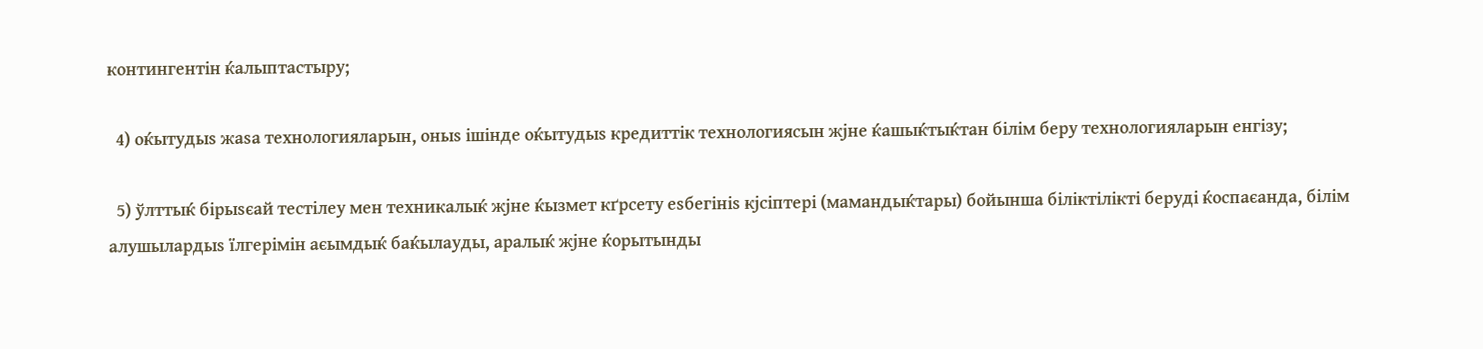контингентін ќалыптастыру;

  4) оќытудыѕ жаѕа технологияларын, оныѕ ішінде оќытудыѕ кредиттік технологиясын жјне ќашыќтыќтан білім беру технологияларын енгізу;

  5) ўлттыќ бірыѕєай тестілеу мен техникалыќ жјне ќызмет кґрсету еѕбегініѕ кјсіптері (мамандыќтары) бойынша біліктілікті беруді ќоспаєанда, білім алушылардыѕ їлгерімін аєымдыќ баќылауды, аралыќ жјне ќорытынды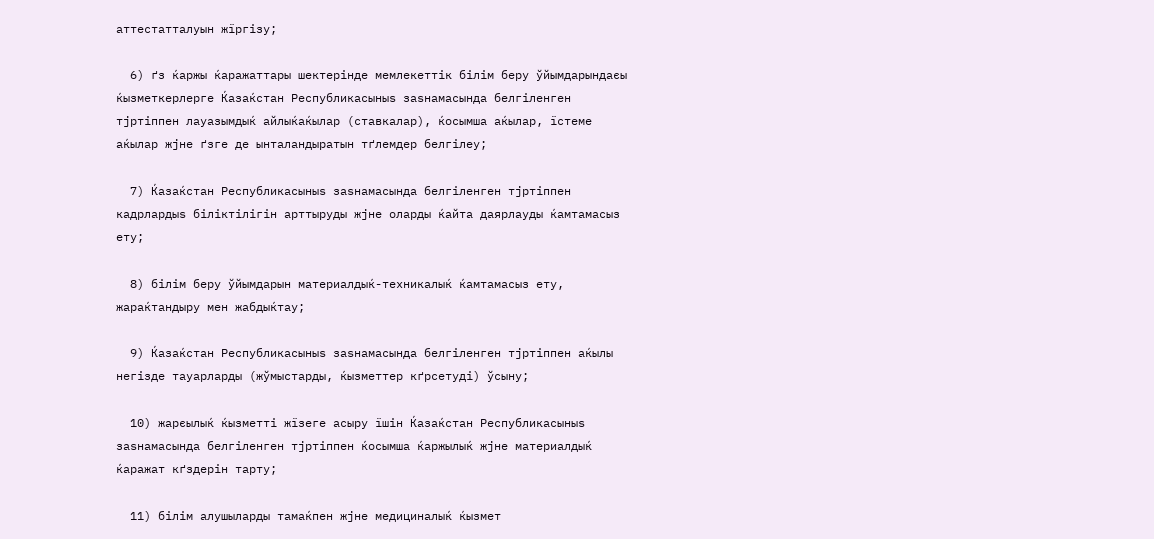аттестатталуын жїргізу;

  6) ґз ќаржы ќаражаттары шектерінде мемлекеттік білім беру ўйымдарындаєы ќызметкерлерге Ќазаќстан Республикасыныѕ заѕнамасында белгіленген тјртіппен лауазымдыќ айлыќаќылар (ставкалар), ќосымша аќылар, їстеме аќылар жјне ґзге де ынталандыратын тґлемдер белгілеу;

  7) Ќазаќстан Республикасыныѕ заѕнамасында белгіленген тјртіппен кадрлардыѕ біліктілігін арттыруды жјне оларды ќайта даярлауды ќамтамасыз ету;

  8) білім беру ўйымдарын материалдыќ-техникалыќ ќамтамасыз ету, жараќтандыру мен жабдыќтау;

  9) Ќазаќстан Республикасыныѕ заѕнамасында белгіленген тјртіппен аќылы негізде тауарларды (жўмыстарды, ќызметтер кґрсетуді) ўсыну;

  10) жарєылыќ ќызметті жїзеге асыру їшін Ќазаќстан Республикасыныѕ заѕнамасында белгіленген тјртіппен ќосымша ќаржылыќ жјне материалдыќ ќаражат кґздерін тарту;

  11) білім алушыларды тамаќпен жјне медициналыќ ќызмет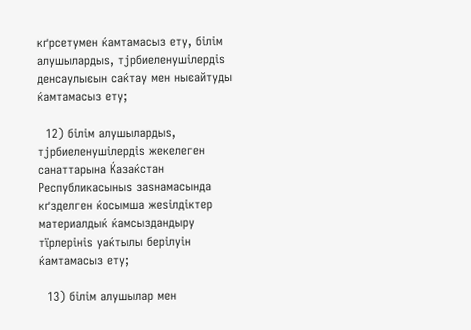кґрсетумен ќамтамасыз ету, білім алушылардыѕ, тјрбиеленушілердіѕ денсаулыєын саќтау мен ныєайтуды ќамтамасыз ету;

  12) білім алушылардыѕ, тјрбиеленушілердіѕ жекелеген санаттарына Ќазаќстан Республикасыныѕ заѕнамасында кґзделген ќосымша жеѕілдіктер материалдыќ ќамсыздандыру тїрлерініѕ уаќтылы берілуін ќамтамасыз ету;

  13) білім алушылар мен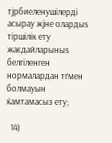тјрбиеленушілерді асырау жјне олардыѕ тіршілік ету жаєдайларыныѕ белгіленген нормалардан тґмен болмауын ќамтамасыз ету;

  14)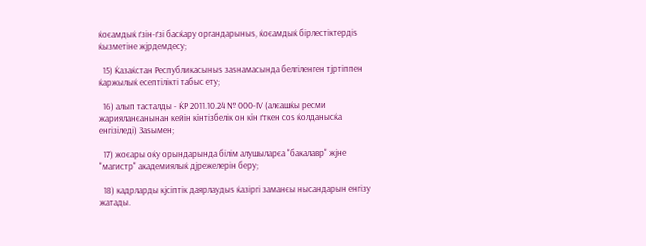ќоєамдыќ ґзін-ґзі басќару органдарыныѕ, ќоєамдыќ бірлестіктердіѕ ќызметіне жјрдемдесу;

  15) Ќазаќстан Республикасыныѕ заѕнамасында белгіленген тјртіппен ќаржылыќ есептілікті табыс ету;

  16) алып тасталды - ЌР 2011.10.24 № 000-ІV (алєашќы ресми жарияланєанынан кейін кїнтiзбелiк он кїн ґткен соѕ ќолданысќа енгiзiледi) Заѕымен;

  17) жоєары оќу орындарында білім алушыларєа "бакалавр" жјне "магистр" академиялыќ дјрежелерін беру;

  18) кадрларды кјсіптік даярлаудыѕ ќазіргі заманєы нысандарын енгізу жатады.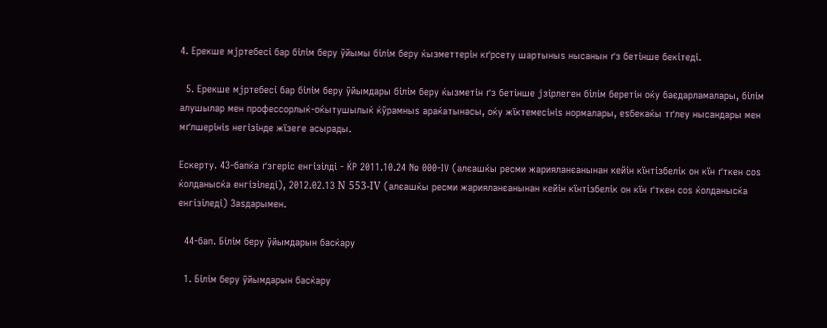4. Ерекше мјртебесі бар білім беру ўйымы білім беру ќызметтерін кґрсету шартыныѕ нысанын ґз бетінше бекітеді.

  5. Ерекше мјртебесі бар білім беру ўйымдары білім беру ќызметін ґз бетінше јзірлеген білім беретін оќу баєдарламалары, білім алушылар мен профессорлыќ-оќытушылыќ ќўрамныѕ араќатынасы, оќу жїктемесініѕ нормалары, еѕбекаќы тґлеу нысандары мен мґлшерініѕ негізінде жїзеге асырады.

Ескерту. 43-бапќа ґзгеріс енгізілді - ЌР 2011.10.24 № 000-ІV (алєашќы ресми жарияланєанынан кейін кїнтiзбелiк он кїн ґткен соѕ ќолданысќа енгiзiледi), 2012.02.13 N 553-IV (алєашќы ресми жарияланєанынан кейін кїнтізбелік он кїн ґткен соѕ ќолданысќа енгізіледі) Заѕдарымен.

  44-бап. Білім беру ўйымдарын басќару

  1. Білім беру ўйымдарын басќару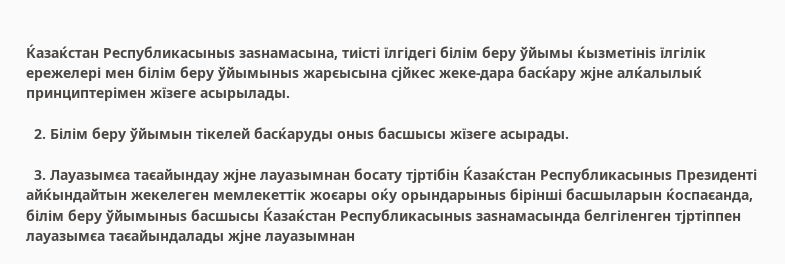Ќазаќстан Республикасыныѕ заѕнамасына, тиісті їлгідегі білім беру ўйымы ќызметініѕ їлгілік ережелері мен білім беру ўйымыныѕ жарєысына сјйкес жеке-дара басќару жјне алќалылыќ принциптерімен жїзеге асырылады.

  2. Білім беру ўйымын тікелей басќаруды оныѕ басшысы жїзеге асырады.

  3. Лауазымєа таєайындау жјне лауазымнан босату тјртібін Ќазаќстан Республикасыныѕ Президенті айќындайтын жекелеген мемлекеттік жоєары оќу орындарыныѕ бірінші басшыларын ќоспаєанда, білім беру ўйымыныѕ басшысы Ќазаќстан Республикасыныѕ заѕнамасында белгіленген тјртіппен лауазымєа таєайындалады жјне лауазымнан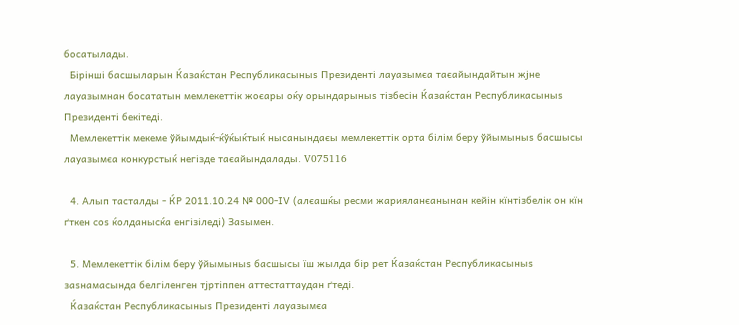босатылады.
  Бірінші басшыларын Ќазаќстан Республикасыныѕ Президенті лауазымєа таєайындайтын жјне лауазымнан босататын мемлекеттік жоєары оќу орындарыныѕ тізбесін Ќазаќстан Республикасыныѕ Президенті бекітеді.
  Мемлекеттік мекеме ўйымдыќ-ќўќыќтыќ нысанындаєы мемлекеттік орта білім беру ўйымыныѕ басшысы лауазымєа конкурстыќ негізде таєайындалады. V075116

  4. Алып тасталды - ЌР 2011.10.24 № 000-ІV (алєашќы ресми жарияланєанынан кейін кїнтiзбелiк он кїн ґткен соѕ ќолданысќа енгiзiледi) Заѕымен.

  5. Мемлекеттік білім беру ўйымыныѕ басшысы їш жылда бір рет Ќазаќстан Республикасыныѕ заѕнамасында белгіленген тјртіппен аттестаттаудан ґтеді.
  Ќазаќстан Республикасыныѕ Президенті лауазымєа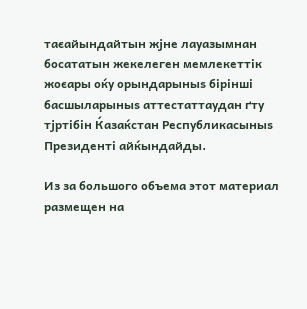таєайындайтын жјне лауазымнан босататын жекелеген мемлекеттік жоєары оќу орындарыныѕ бірінші басшыларыныѕ аттестаттаудан ґту тјртібін Ќазаќстан Республикасыныѕ Президенті айќындайды.

Из за большого объема этот материал размещен на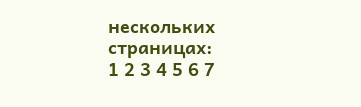нескольких страницах:
1 2 3 4 5 6 7